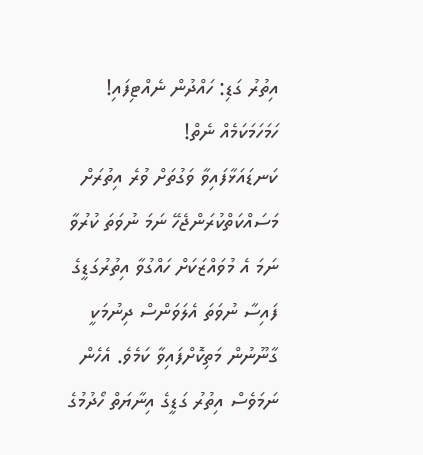އިތުރު ގަޑި: ހައްދުން ނެއްޓިފައި! ހަމަހަމަކަމެއް ނެތް!
ކަނޑައަޅާފައިވާ ވަގުތަށް ވުރެ އިތުރަށް މަސައްކަތްކުރަންޖެހޭ ނަމަ ނުވަތަ ކުރުވާ ނަމަ އެ މުވައްޒަކަށް ހައްގުވާ އިތުރުގަޑީގެ ފައިސާ ނުވަތަ އެލަވަންސް ދިނުމަކީ ގާނޫނުން މަތިކޮށްފައިވާ ކަމެވެ. އެހެން ނަމަވެސް އިތުރު ގަޑީގެ އިނާޔަތް ހޯދުމުގެ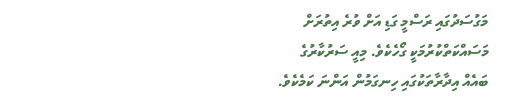މަގުސަދުގައި ރަސްމީ ގަޑި އަށް ވުރެ އިތުރަށް މަސައްކަތްކުރުމަކީ ގޯހެކެވެ. މިއީ ސަރުކާރުގެ ބައެއް އިދާރާތަކުގައި ހިނގަމުން އަންނަ ކަމެކެވެ.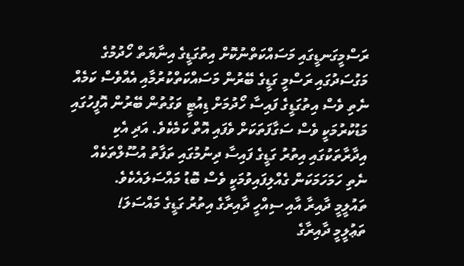ރަސްމީގަނޑީގައި މަސައްކަތްނުކޮށް އިތުގަޑީގެ އިނާޔަތް ހޯދުމުގެ މަގުސަދުގައި ރަސްމީ ގަޑީގެ ބޭރުން މަސައްކަތްކުރުމާއި އެއްވެސް ކަމެއް ނެތި ވެސް އިތުގަޑީގެ ފައިސާ ހޯދުމަށް ޑިއުޓީ ވަގުތުން ބޭރުން އޮފީހުގައި މަޑުކުރުމަކީ ވެސް ސަގާފަތަކަށް ވެފައި އޮތް ކަމެކެވެ. އަދި އެކި އިދާރާތަކުގައި އިތުރު ގަޑީގެ ފައިސާ ދިނުމުގައި ތަފާތު އުސޫލްތަކެއް ނެތި ހަމަހަމަކަން ގެއްލިފައިވުމަކީ ވެސް ބޮޑު މައްސަލައެކެވެ.
ތައުލީމީ ދާއިރާ އާއި ސިއްހީ ދާއިރާގެ އިތުރު ގަޑީގެ މައްސަލަ!
ތަޢުލީމީ ދާއިރާގެ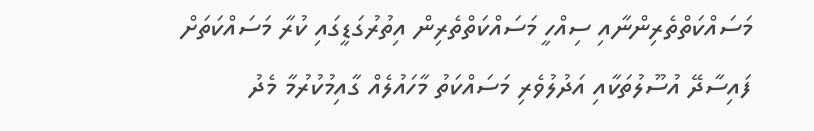މަސައްކަތްތެރިންނާއި ސިއްހީ މަސައްކަތްތެރިން އިތުރުގަޑީގައި ކުރާ މަސައްކަތަށް ފައިސާދޭ އުސޫލުތަކާއި އަދުލުވެރި މަސައްކަތު މާހައުލެއް ގާއިމުކުރުމާ މެދު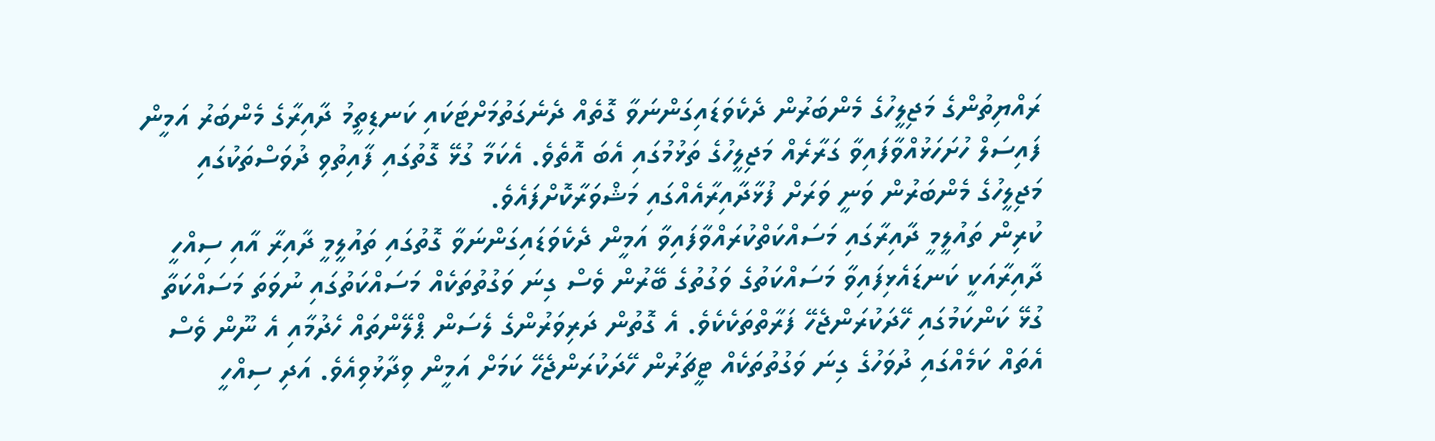ރައްޔިތުންގެ މަޖިލީހުގެ މެންބަރުން ދެކެވަޑައިގަންނަވާ ގޮތެއް ދެނެގަތުމަށްޓަކައި ކަނޑިތީމު ދާއިރާގެ މެންބަރު އަމީން ފައިސަލް ހުށަހަޅުއްވާފައިވާ ގަރާރެއް މަޖިލީހުގެ ތަޅުމުގައި އެބަ އޮތެވެ. އެކަމާ ގުޅޭ ގޮތުގައި ފާއިތުވި ދުވަސްތަކުގައި މަޖިލީހުގެ މެންބަރުން ވަނީ ވަރަށް ފުޅާދާއިރާއެއްގައި މަޝްވަރާކޮށްފައެވެ.
ކުރިން ތައުލީމީ ދާއިރާގައި މަސައްކަތްކުރައްވާފައިވާ އަމީން ދެކެވަޑައިގަންނަވާ ގޮތުގައި ތައުލީމީ ދާއިރާ އާއި ސިއްހީ ދާއިރާއަކީ ކަނޑައެޅިފައިވާ މަސައްކަތުގެ ވަގުތުގެ ބޭރުން ވެސް ގިނަ ވަގުތުތަކެއް މަސައްކަތުގައި ނުވަތަ މަސައްކަތާ ގުޅޭ ކަންކަމުގައި ހޭދަކުރަންޖެހޭ ފަރާތްތަކެކެވެ. އެ ގޮތުން ދަރިވަރުންގެ ލެސަން ޕްލޭންތައް ހެދުމާއި އެ ނޫން ވެސް އެތައް ކަމެއްގައި ދުވަހުގެ ގިނަ ވަގުތުތަކެއް ޓީޗަރުން ހޭދަކުރަންޖެހޭ ކަމަށް އަމީން ވިދާޅުވިއެވެ. އަދި ސިއްހީ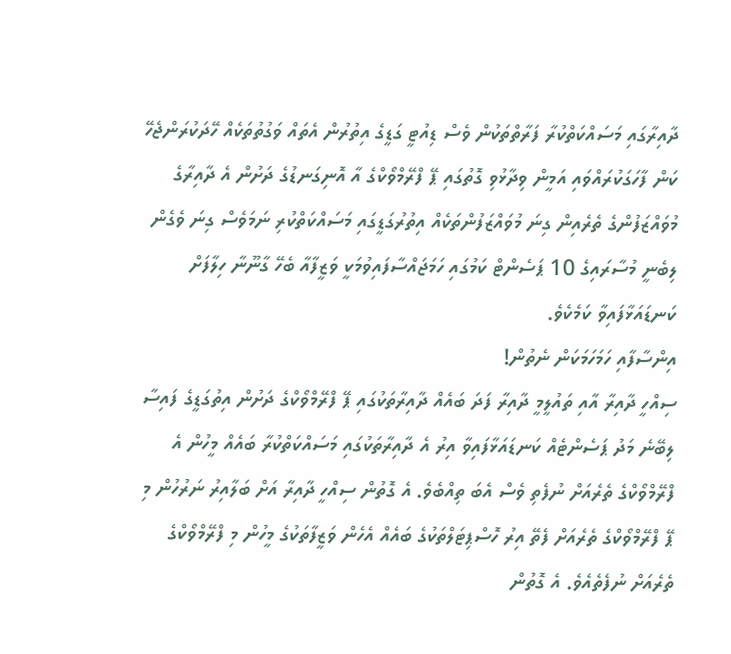ދާއިރާގައި މަސައްކަތްކުރާ ފަރާތްތަކުން ވެސް ޑިއުޓީ ގަޑީގެ އިތުރުން އެތައް ވަގުތުތަކެއް ހޭދަކުރަންޖެހޭ ކަން ފާހަގަކުރައްވައި އަމީން ވިދާޅުވި ގޮތުގައި ޕޭ ފްރޭމްވޯކްގެ އާ އޮނިގަނޑުގެ ދަށުން އެ ދާއިރާގެ މުވައްޒަފުންގެ ތެރެއިން ގިނަ މުވައްޒަފުންތަކެއް އިތުރުގަޑީގައި މަސައްކަތްކުރި ނަމަވެސް ގިނަ ވެގެން ލިބެނީ މުސާރައިގެ 10 ޕަސެންޓް ކަމުގައި ހަމަޖައްސާފައިވުމަކީ ވަޒީފާއާ ބެހޭ ގާނޫނާ ހިލާފަށް ކަނޑައަޅާފައިވާ ކަމެކެވެ.
އިންސާފާއި ހަމަހަމަކަން ނެތުން!
ސިއްހީ ދާއިރާ އާއި ތައުލީމީ ދާއިރާ ފަދަ ބައެއް ދާއިރާތަކުގައި ޕޭ ފްރޭމްވޯކްގެ ދަށުން އިތުގަޑީގެ ފައިސާ ލިބޭނެ މަދު ޕަސެންޓެއް ކަނޑައަޅާފައިވާ އިރު އެ ދާއިރާތަކުގައި މަސައްކަތްކުރާ ބައެއް މީހުން އެ ފްރޭމްވޯކްގެ ތެރެއަށް ނުފެތި ވެސް އެބަ ތިއްބެވެ. އެ ގޮތުން ސިއްހީ ދާއިރާ އަށް ބަލާއިރު ނަރުހުން މި ޕޭ ފްރޭމްވޯކްގެ ތެރެއަށް ފެތޭ އިރު ހޮސްޕިޓަލްތަކުގެ ބައެއް އެހެން ވަޒީފާތަކުގެ މީހުން މި ފްރޭމްވޯކްގެ ތެރެއަށް ނުފެތެއެވެ. އެ ގޮތުން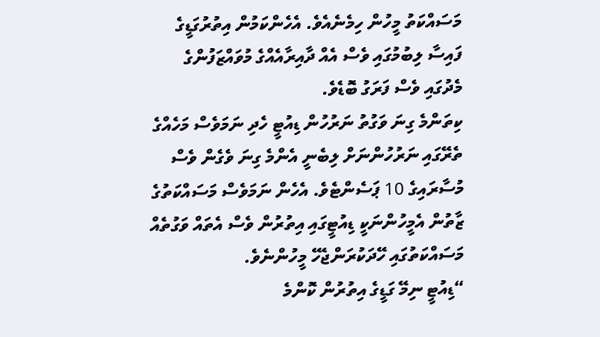މަސައްކަތު މީހުން ހިމެނެއެވެ. އެހެންކަމުން އިތުރުގަޑީގެ ފައިސާ ލިބުމުގައި ވެސް އެއް ދާއިރާއެއްގެ މުވައްޒަފުންގެ މެދުގައި ވެސް ފަރަގު ބޮޑެވެ.
ކިތަންމެ ގިނަ ވަގުތު ނަރުހުން ޑިއުޓީ ހެދި ނަމަވެސް މަހެއްގެ ތެރޭގައި ނަރުހުންނަށް ލިބެނީ އެންމެ ގިނަ ވެގެން ވެސް މުސާރައިގެ 10 ޕަސެންޓެވެ. އެހެން ނަމަވެސް މަސައްކަތުގެ ޒާތުން އެމީހުންނަކީ ޑިއުޓީގައި އިތުރުން ވެސް އެތައް ވަގުތެއް މަސައްކަތުގައި ހޭދަކުރަންޖެހޭ މީހުންނެވެ.
“ޑިއުޓީ ނިމޭ ގަޑީގެ އިތުރުން ކޮންމެ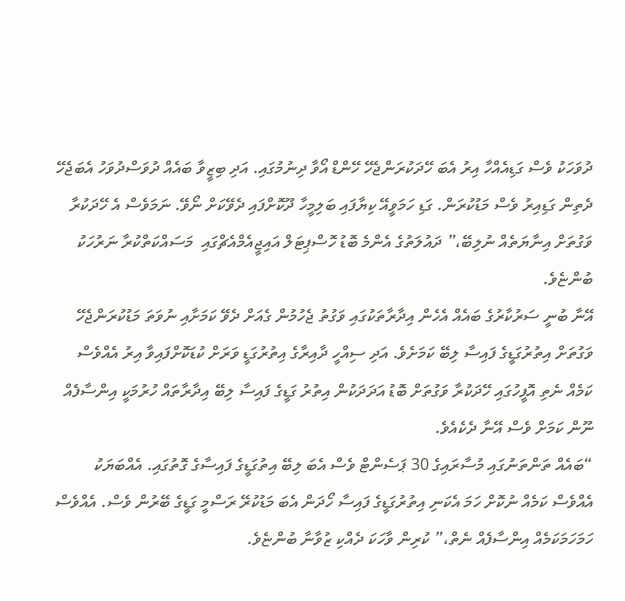ދުވަހަކު ވެސް ގަޑިއެއްހާ އިރު އެބަ ހޭދަކުރަންޖެހޭ ހޭންޑް އޯވާ ދިނުމުގައި. އަދި ބިޒީވާ ބައެއް ދުވަސްދުވަހު އެބަޖެހޭ ދެތިން ގަޑިއިރު ވެސް މަޑުކުރަން. ގަޑި ހަމަވީއޭ ކިޔާފައި ބަލިމީހާ ދޫކޮށްފައި ދެވޭކަށް ނޯވޭ. ނަމަވެސް އެ ހޭދަކުރާ ވަގުތަށް އިނާޔަތެއް ނުލިބޭ،” ދައުލަތުގެ އެންމެ ބޮޑު ހޮސްޕިޓަލް އައިޖީއެމްއެޗްގައި  މަސައްކަތްކުރާ ނަރުހަކު ބުންޏެވެ.
އޭނާ ބުނީ ސަރުކާރުގެ ބައެއް އެހެން އިދާރާތަކުގައި ވަގުތު ޖެހުމުން ގެއަށް ދެވޭ ކަމަށާއި ނުވަތަ މަޑުކުރަންޖެހޭ ވަގުތަށް އިތުރުގަޑީގެ ފައިސާ ލިބޭ ކަމަށެވެ. އަދި ސިއްހީ ދާއިރާގެ އިތުރުގަޑީ ވަރަށް ކުޑަކޮށްފައިވާ އިރު އެއްވެސް ކަމެއް ނެތި އޮފީހުގައި ހޭދަކުރާ ވަގުތަށް ބޮޑު އަދަދަކުން އިތުރު ގަޑީގެ ފައިސާ ލިބޭ އިދާރާތައް ހުރުމަކީ އިންސާފެއް ނޫން ކަމަށް ވެސް އޭނާ ދެކެއެވެ.
“ބައެއް ތަންތަނުގައި މުސާރައިގެ 30 ޕަސެންޓް ވެސް އެބަ ލިބޭ އިތުގަޑީގެ ފައިސާގެ ގޮތުގައި. އެއްބަޔަކު އެއްވެސް ކަމެއް ނުކޮށް ހަމަ އެކަނި އިތުރުގަޑީގެ ފައިސާ ހޯދަން އެބަ މަޑުކުރޭ ރަސްމީ ގަޑީގެ ބޭރުން ވެސް. އެއްވެސް ހަމަހަމަކަމެއް އިންސާފެއް ނެތް،” ކުރިން ވާހަކަ ދެއްކި ޒުވާނާ ބުންޏެވެ.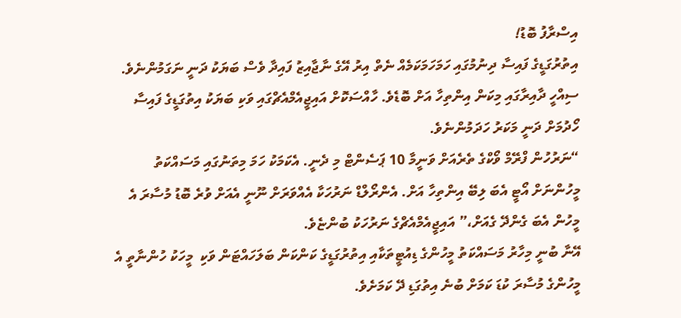އިސްރާފު ބޮޑު!
އިތުރުގަޑީގެ ފައިސާ ދިނުމުގައި ހަމަހަމަކަމެއް ނެތް އިރު އޭގެ ނާޖާއިޒު ފައިދާ ވެސް ބަޔަކު ދަނީ ނަގަމުންނެވެ. ސިއްހީ ދާއިރާގައި މިކަން އިންތިހާ އަށް ބޮޑެވެ. ހާއްސަކޮށް އައިޖީއެމްއެޗްގައި ވަކި ބަޔަކު އިތުގަޑީގެ ފައިސާ ހޯދުމަށް ދަނީ މަކަރު ހަދަމުންނެވެ.
“ނަރުހުން ފްރޭމް ވޯކްގެ ތެރެއަށް ވަނީމާ 10 ޕަސެންޓް މި ދެނީ. އެކަމަކު ހަމަ މިތަނުގައި މަސައްކަތު މީހުންނަށް އޯޓީ އެބަ ލިބޭ އިންތިހާ އަށް. އެންރޯލްޑް ނަރުހަކާ އެއްވަރަށް ނޫނީ އެއަށް ވުރެ ބޮޑު މުސާރަ އެ މީހުން އެބަ ގެންދޭ ގެއަށް،” އައިޖީއެމްއެޗްގެ ނަރުހަކު ބުންޏެވެ.
އޭނާ ބުނީ މިހާރު މަސައްކަތު މީހުންގެ ޑިއުޓީތަކާއި އިތުރުގަޑީގެ ކަންކަން ބަލަހައްޓަން ވަކި  މީހަކު ހުންނާތީ އެ މީހުންގެ މުސާރަ ކުޑަ ކަމަށް ބުނެ އިތުގަޑި ދޭ ކަމަށެވެ.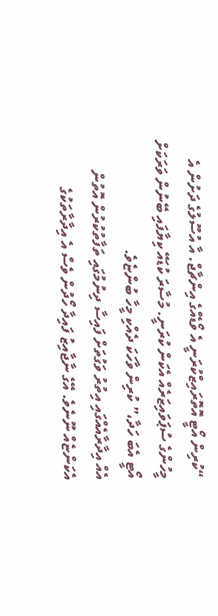“ކުރިން އޯޓީ އޮތޮރައިޒްކުރަނީ އެ ވޯޑެއްގެ އިންޗާޖް. އާ އުސޫލުގެ ދަށުން އެ މީހުންގެ ސުޕަވައިޒަރެއް އެކަން ކުރަނީ. މުސާރަ ކުޑައޭ ކިޔާފައި ބޭނުން ވަރަކަށް އޯޓީ އެބަ ހަދާ،” ކުރިން ވާހަކަ ދެއްކި މީހާ ބުންޏެވެ.
އެއް އިދާރާއެއްގައި އިތުރު ވަގުތަށް ފައިސާ ދިނުމުގައި ތަފާތުކުރުން އޮތުން އެކަންޏެއް ނޫނެވެ. އޭގެ ނާޖާއިޒު ފައިދާ ހޯދުން ވެސް އެ އިދާރާތަކުގެ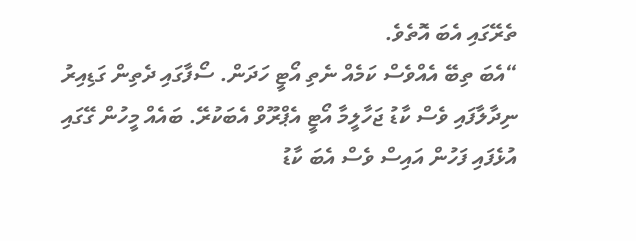ތެރޭގައި އެބަ އޮތެވެ.
“އެބަ ތިބޭ އެއްވެސް ކަމެއް ނެތި އޯޓީ ހަދަން. ސޯފާގައި ދެތިން ގަޑިއިރު ނިދާލާފައި ވެސް ކާޑު ޖަހާލީމާ އޯޓީ އެޕްރޫވް އެބަކުރޭ. ބައެއް މީހުން ގޭގައި އުޅެފައި ފަހުން އައިސް ވެސް އެބަ ކާޑު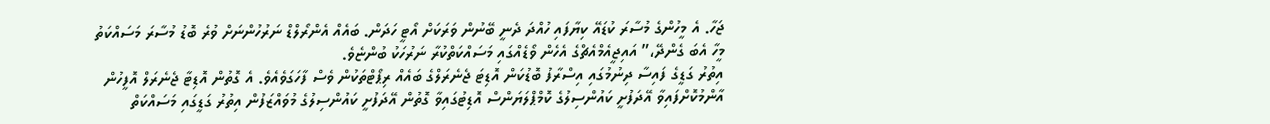ޖަހާ. އެ މީހުންގެ މުސާރަ ކުޑައޭ ކިޔާފައި ހުއްދަ ދެނީ ބޭނުން ވަރަކަށް އޯޓީ ހަދަން. ބައެއް އެންރޯލްޑް ނަރުހުންނަށް ވުރެ ބޮޑު މުސާރަ މަސައްކަތު މީހާ އެބަ ގެންދޭ،” އައިޖީއެމްއެޗްގެ އެހެން ވޯޑެއްގައި މަސައްކަތްކުރާ ނަރުހަކު ބުންޏެވެ.
އިތުރު ގަޑީގެ ފައިސާ ދިނުމުގައި އިސްރާފު ބޮޑުކަން އޮޑިޓަ ޖެނެރަލްގެ ބައެއް ރިޕޯޓްތަކުން ވެސް ފާހަގަވެއެވެ. އެ ގޮތުން އޮޑިޓާ ޖެނެރަލް އޮފީހުން އާންމުކޮށްފައިވާ އޭދަފުށީ ކައުންސިލުގެ ކޮމްޕްލަޔަންސް އޮޑިޓުގައިވާ ގޮތުން އޭދަފުށީ ކައުންސިލުގެ މުވައްޒަފުން އިތުރު ގަޑީގައި މަސައްކަތް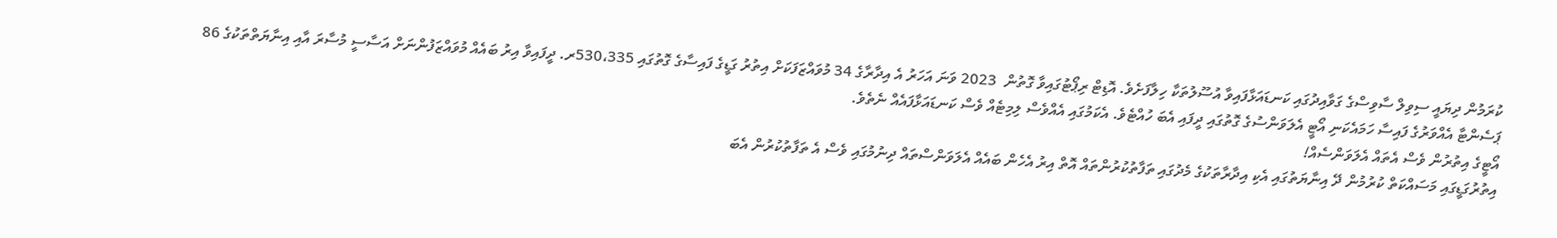ކުރަމުން ދިޔައީ ސިވިލް ސާވިސްގެ ގަވާއިދުގައި ކަނޑައަޅާފައިވާ އުސޫލުތަކާ ހިލާފަށެވެ. އޮޑިޓް ރިޕޯޓުގައިވާ ގޮތުން  2023 ވަނަ އަހަރު އެ އިދާރާގެ 34 މުވައްޒަފަކަށް އިތުރު ގަޑީގެ ފައިސާގެ ގޮތުގައި 530،335ރ. ދީފައިވާ އިރު ބައެއް މުވައްޒަފުންނަށް އަސާސީ މުސާރަ އާއި އިނާޔަތްތަކުގެ 86 ޕަސެންޓާ އެއްވަރުގެ ފައިސާ ހަމައެކަނި އޯޓީ އެލަވަންސުގެ ގޮތުގައި ދީފައި އެބަ ހުއްޓެވެ. އެކަމުގައި އެއްވެސް ލިމިޓެއް ވެސް ކަނޑައަޅާފައެއް ނެތެވެ.
އޯޓީގެ އިތުރުން ވެސް އެތައް އެލަވަންސެއް!
އިތުރުގަޑީގައި މަސައްކަތް ކުރުމުން ދޭ އިނާޔަތުގައި އެކި އިދާރާތަކުގެ މެދުގައި ތަފާތުކުރުންތައް އޮތް އިރު އެހެން ބައެއް އެލަވަންސްތައް ދިނުމުގައި ވެސް އެ ތަފާތުކުރުން އެބަ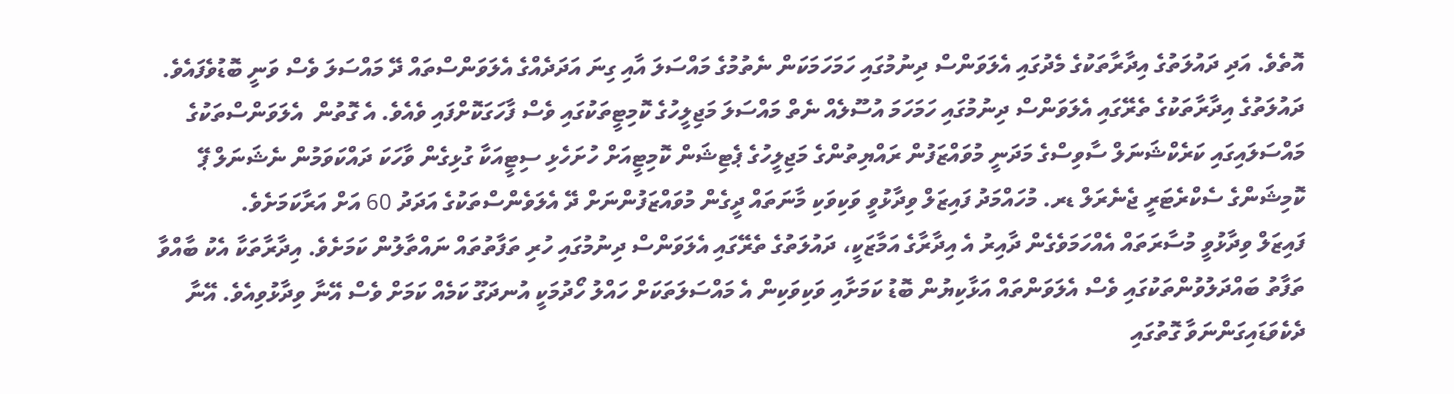އޮތެވެ. އަދި ދައުލަތުގެ އިދާރާތަކުގެ މެދުގައި އެލަވަންސް ދިނުމުގައި ހަމަހަމަކަން ނެތުމުގެ މައްސަލަ އާއި ގިނަ އަދަދެއްގެ އެލަވަންސްތައް ދޭ މައްސަލަ ވެސް ވަނީ ބޮޑުވެފައެވެ.
ދައުލަތުގެ އިދާރާތަކުގެ ތެރޭގައި އެލަވަންސް ދިނުމުގައި ހަމަހަމަ އުސޫލެއް ނެތް މައްސަލަ މަޖިލީހުގެ ކޮމިޓީތަކުގައި ވެސް ފާހަގަކޮށްފައި ވެއެވެ. އެ ގޮތުން  އެލަވަންސްތަކުގެ މައްސަލައިގައި ކަރެކްޝަނަލް ސާވިސްގެ މަދަނީ މުވައްޒަފުން ރައްޔިތުންގެ މަޖިލީހުގެ ޕެޓިޝަން ކޮމިޓީއަށް ހުށަހެޅި ސިޓީއަކާ ގުޅިގެން ވާހަކަ ދައްކަވަމުން ނެޝަނަލް ޕޭ ކޮމިޝަންގެ ސެކްރެޓަރީ ޖެނެރަލް ޑރ. މުހައްމަދު ފައިޒަލް ވިދާޅުވީ ވަކިވަކި މާނަތައް ދީގެން މުވައްޒަފުންނަށް ދޭ އެލަވެންސްތަކުގެ އަދަދު 60 އަށް އަރާކަމަށެވެ.
ފައިޒަލް ވިދާޅުވީ މުސާރަތައް އެއްހަމަވެގެން ދާއިރު އެ އިދާރާގެ އަމާޒަކީ، ދައުލަތުގެ ތެރޭގައި އެލަވަންސް ދިނުމުގައި ހުރި ތަފާތުތައް ނައްތާލުން ކަމަށެވެ. އިދާރާތަކާ އެކު ބާއްވާ ތަފާތު ބައްދަލުވުންތަކުގައި ވެސް އެލަވަންތައް އަޅާކިޔުން ބޮޑު ކަމަށާއި ވަކިވަކިން އެ މައްސަލަތަކަށް ހައްލު ހޯދުމަކީ އުނދަގޫ ކަމެއް ކަމަށް ވެސް އޭނާ ވިދާޅުވިއެވެ. އޭނާ ދެކެވަޑައިގަންނަވާ ގޮތުގައި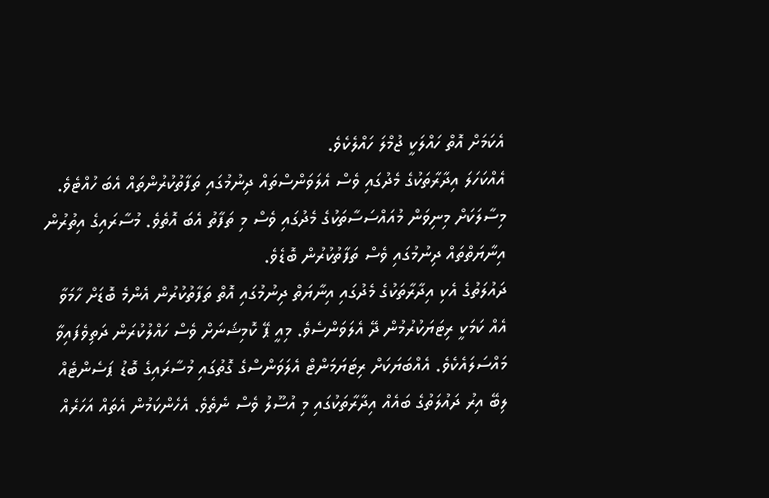އެކަމަށް އޮތް ހައްލަކީ ޖުމްލަ ހައްލެކެވެ.
އެއްކަހަލަ އިދާރާތަކުގެ މެދުގައި ވެސް އެލަވަންސްތައް ދިނުމުގައި ތަފާތުކުރުންތައް އެބަ ހުއްޓެވެ. މިސާލަކަށް މިނިވަން މުއައްސަސާތަކުގެ މެދުގައި ވެސް މި ތަފާތު އެބަ އޮތެވެ. މުސާރައިގެ އިތުރުން އިނާޔަތްތައް ދިނުމުގައި ވެސް ތަފާތުކުރުން ބޮޑެވެ.
ދައުލަތުގެ އެކި އިދާރާތަކުގެ މެދުގައި އިނާޔަތް ދިނުމުގައި އޮތް ތަފާތުކުރުން އެންމެ ބޮޑަށް ހާމަވާ އެއް ކަމަކީ ރިޓަޔަކުރުމުން ދޭ އެލަވަންސެވެ. މިއީ ޕޭ ކޮމިޝަނަށް ވެސް ހައްލުކުރަން ދަތިވެފައިވާ މައްސަލައެކެވެ. އެއްބަޔަކަށް ރިޓަޔަމަންޓް އެލަވަންސްގެ ގޮތުގައި މުސާރައިގެ ބޮޑު ޕަސެންޓެއް ލިބޭ އިރު ދައުލަތުގެ ބައެއް އިދާރާތަކުގައި މި އުސޫލު ވެސް ނެތެވެ. އެހެންކަމުން އެތައް އަހަރެއް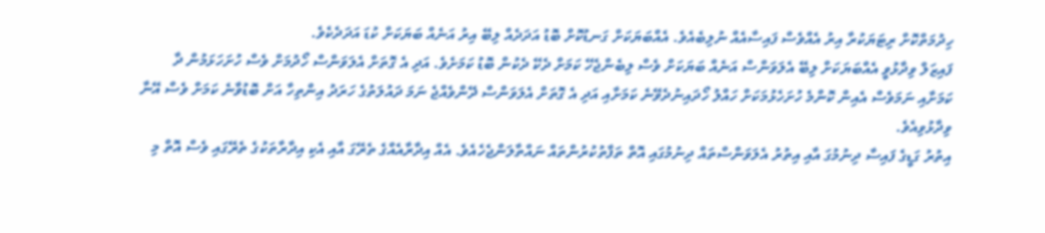ހިދުމަތްކޮށް ރިޓަޔަކުރާ އިރު އެއްވެސް ފައިސާއެއް ނުލިބެއެވެ. އެއްބަޔަކަށް ގަނޑުކޮށް ބޮޑު އަދަދެއް ލިބޭ އިރު އަނެއް ބަޔަކަށް ކުޑަ އަދަދެކެވެ.
ފައިޒަލް ވިދާޅުވީ އެއްބަޔަކަށް ލިބޭ އެލަވަންސް އަނެއް ބަޔަކަށް ވެސް ލިބެންޖެހޭ ކަމަށް ދެކޭ ދެކުން ބޮޑު ކަމަށެވެ. އަދި އެ ގޮތަށް އެލަވަންސް ހޯދުމަށް ވެސް ހުށަހަޅަމުން ދާ ކަމަށާއި ނަމަވެސް އެއިން ކޮންމެ ހުށަހެޅުމަކަށް ހައްލު ހޯދައިނުދެވޭނެ ކަމަށާއި އަދި އެ ގޮތަށް އެލަވަންސް ދޭންވެއްޖެ ނަމަ ދައުލަތުގެ ހަރަދު އިންތިހާ އަށް ބޮޑުވާނެ ކަމަށް ވެސް އޭނާ ވިދާޅުވިއެވެ.
އިތުރު ގަޑީގެ ފައިސާ ދިނުމުގަ އާއި އިތުރު އެލަވަންސްތައް ދިނުމުގައި އޮތް ތަފާތުކުރުންތައް ނައްތާލަންޖެހެއެވެ. އެއް އިދާރާއެއްގެ ތެރޭގަ އާއި އެކި އިދާރާތަކުގެ ތެރޭގައި ވެސް އޮތް މި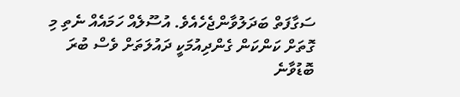ސަގާފަތް ބަދަލުވާންޖެހެއެވެ. އުސޫލެއް ހަމައެއް ނެތި މި ގޮތަށް ކަންކަން ގެންދިއުމަކީ ދައުލަތަށް ވެސް ބުރަ ބޮޑުވާނެ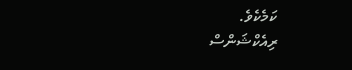ކަމެކެވެ.
ރިއެކްޝަންސް